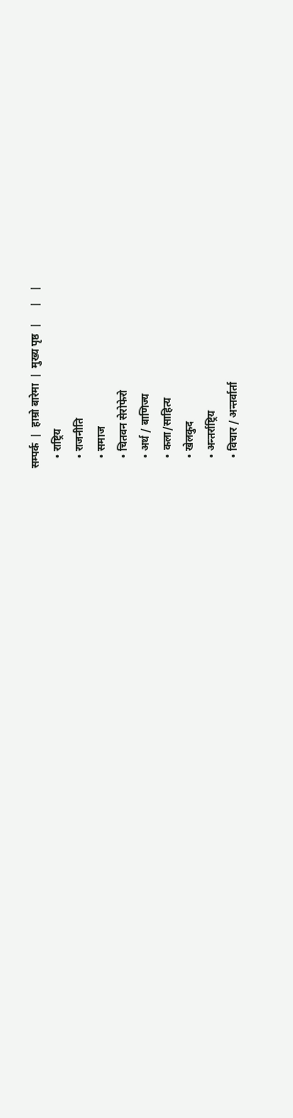सम्पर्क  |  हाम्रो बारेमा  |  मुख्य पृष्ठ  |      |    |
    • राष्ट्रिय
    • राजनीति
    • समाज
    • चितवन सेरोफेरो
    • अर्थ / बाणिज्य
    • कला/साहित्य
    • खेलकुद
    • अन्तर्राष्ट्रिय
    • विचार / अन्तर्वार्ता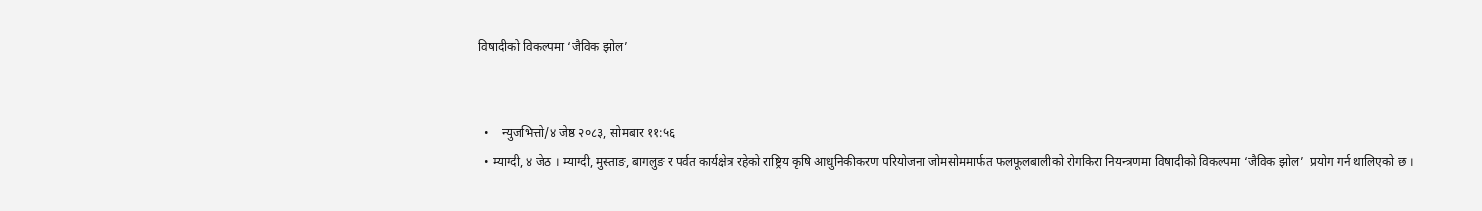विषादीको विकल्पमा ‘जैविक झोल’


  •    न्युजभित्तो/४ जेष्ठ २०८३, सोमबार ११:५६
  • म्याग्दी, ४ जेठ । म्याग्दी, मुस्ताङ, बागलुङ र पर्वत कार्यक्षेत्र रहेको राष्ट्रिय कृषि आधुनिकीकरण परियोजना जोमसोममार्फत फलफूलबालीको रोगकिरा नियन्त्रणमा विषादीको विकल्पमा ‘जैविक झोल’  प्रयोग गर्न थालिएको छ ।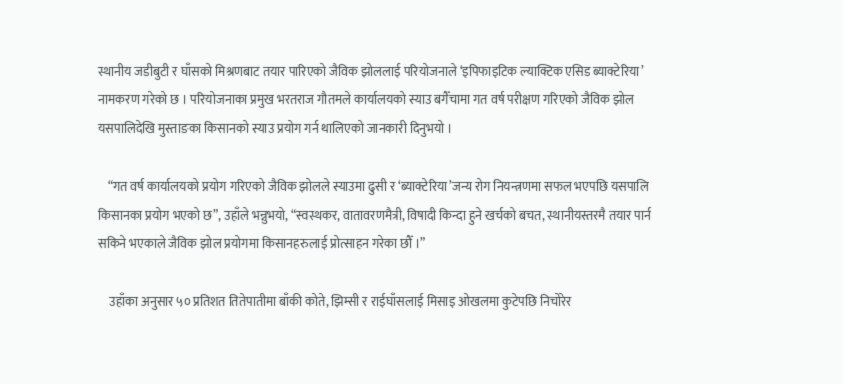स्थानीय जडीबुटी र घाँसको मिश्रणबाट तयार पारिएको जैविक झोललाई परियोजनाले ‘इपिफाइटिक ल्याक्टिक एसिड ब्याक्टेरिया’ नामकरण गरेको छ । परियोजनाका प्रमुख भरतराज गौतमले कार्यालयको स्याउ बगैँचामा गत वर्ष परीक्षण गरिएको जैविक झोल यसपालिदेखि मुस्ताङका किसानको स्याउ प्रयोग गर्न थालिएको जानकारी दिनुभयो ।

    “गत वर्ष कार्यालयको प्रयोग गरिएको जैविक झोलले स्याउमा ढुसी र ‘ब्याक्टेरिया’जन्य रोग नियन्त्रणमा सफल भएपछि यसपालि किसानका प्रयोग भएको छ”, उहाँले भन्नुभयो, “स्वस्थकर, वातावरणमैत्री, विषादी किन्दा हुने खर्चको बचत, स्थानीयस्तरमै तयार पार्न सकिने भएकाले जैविक झोल प्रयोगमा किसानहरुलाई प्रोत्साहन गरेका छौँ ।”

    उहाँका अनुसार ५० प्रतिशत तितेपातीमा बाँकी कोते, झिम्सी र राईघाँसलाई मिसाइ ओखलमा कुटेपछि निचोरेर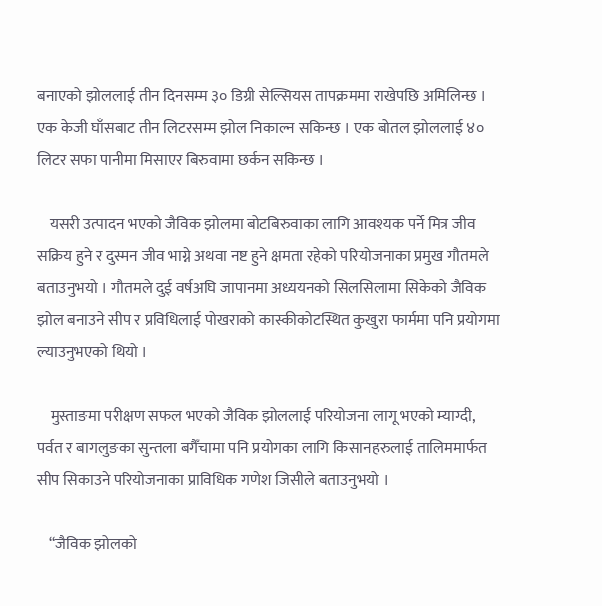बनाएको झोललाई तीन दिनसम्म ३० डिग्री सेल्सियस तापक्रममा राखेपछि अमिलिन्छ । एक केजी घाँसबाट तीन लिटरसम्म झोल निकाल्न सकिन्छ । एक बोतल झोललाई ४० लिटर सफा पानीमा मिसाएर बिरुवामा छर्कन सकिन्छ ।

    यसरी उत्पादन भएको जैविक झोलमा बोटबिरुवाका लागि आवश्यक पर्ने मित्र जीव सक्रिय हुने र दुस्मन जीव भाग्ने अथवा नष्ट हुने क्षमता रहेको परियोजनाका प्रमुख गौतमले बताउनुभयो । गौतमले दुई वर्षअघि जापानमा अध्ययनको सिलसिलामा सिकेको जैविक झोल बनाउने सीप र प्रविधिलाई पोखराको कास्कीकोटस्थित कुखुरा फार्ममा पनि प्रयोगमा ल्याउनुभएको थियो ।

    मुस्ताङमा परीक्षण सफल भएको जैविक झोललाई परियोजना लागू भएको म्याग्दी, पर्वत र बागलुङका सुन्तला बगैँचामा पनि प्रयोगका लागि किसानहरुलाई तालिममार्फत सीप सिकाउने परियोजनाका प्राविधिक गणेश जिसीले बताउनुभयो ।

    “जैविक झोलको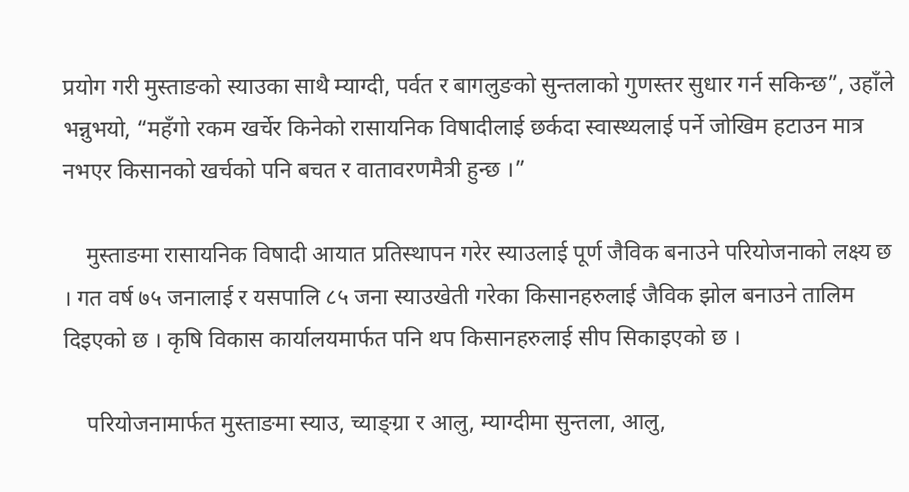प्रयोग गरी मुस्ताङको स्याउका साथै म्याग्दी, पर्वत र बागलुङको सुन्तलाको गुणस्तर सुधार गर्न सकिन्छ”, उहाँले भन्नुभयो, “महँगो रकम खर्चेर किनेको रासायनिक विषादीलाई छर्कदा स्वास्थ्यलाई पर्ने जोखिम हटाउन मात्र नभएर किसानको खर्चको पनि बचत र वातावरणमैत्री हुन्छ ।”

    मुस्ताङमा रासायनिक विषादी आयात प्रतिस्थापन गरेर स्याउलाई पूर्ण जैविक बनाउने परियोजनाको लक्ष्य छ । गत वर्ष ७५ जनालाई र यसपालि ८५ जना स्याउखेती गरेका किसानहरुलाई जैविक झोल बनाउने तालिम दिइएको छ । कृषि विकास कार्यालयमार्फत पनि थप किसानहरुलाई सीप सिकाइएको छ ।

    परियोजनामार्फत मुस्ताङमा स्याउ, च्याङ्ग्रा र आलु, म्याग्दीमा सुन्तला, आलु,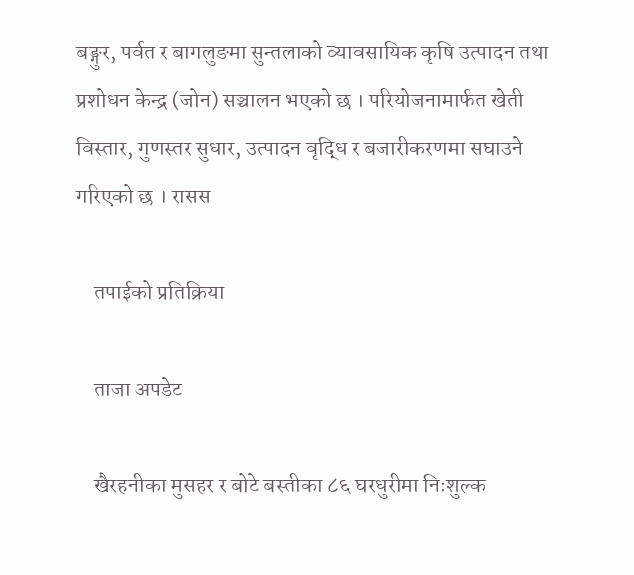बङ्गुर, पर्वत र बागलुङमा सुन्तलाको व्यावसायिक कृषि उत्पादन तथा प्रशोधन केन्द्र (जोन) सञ्चालन भएको छ । परियोजनामार्फत खेती विस्तार, गुणस्तर सुधार, उत्पादन वृद्धि र बजारीकरणमा सघाउने गरिएको छ । रासस

    तपाईको प्रतिक्रिया

    ताजा अपडेट

    खैरहनीका मुसहर र बोटे बस्तीका ८६ घरधुरीमा निःशुल्क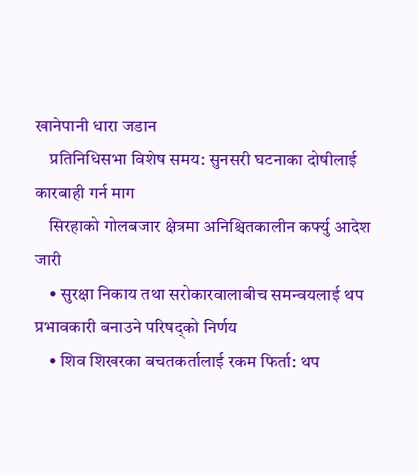खानेपानी धारा जडान
    प्रतिनिधिसभा विशेष समय: सुनसरी घटनाका दोषीलाई कारबाही गर्न माग
    सिरहाको गोलबजार क्षेत्रमा अनिश्चितकालीन कर्फ्यु आदेश जारी
    • सुरक्षा निकाय तथा सरोकारवालाबीच समन्वयलाई थप प्रभावकारी बनाउने परिषद्को निर्णय
    • शिव शिखरका बचतकर्तालाई रकम फिर्ता: थप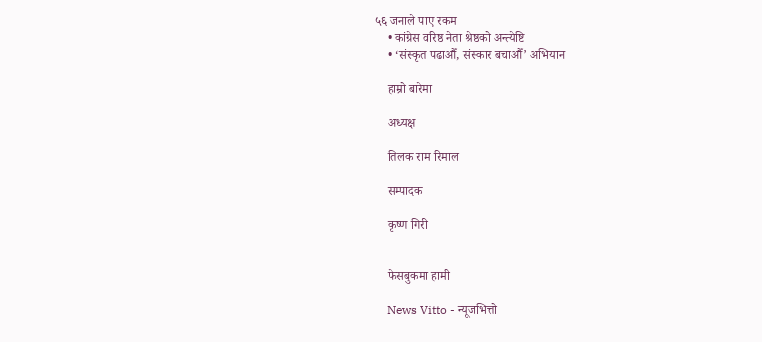५६ जनाले पाए रकम
    • कांग्रेस वरिष्ठ नेता श्रेष्ठको अन्त्येष्टि
    • ‘संस्कृत पढाऔँ, संस्कार बचाऔँ’ अभियान

    हाम्रो बारेमा

    अध्यक्ष

    तिलक राम रिमाल

    सम्पादक

    कृष्ण गिरी


    फेसबुकमा हामी

    News Vitto - न्यूजभित्तो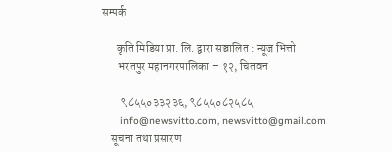सम्पर्क

      कृति मिडिया प्रा. लि. द्वारा सञ्चालित : न्यूज भित्तो
       भरतपुर महानगरपालिका – १२, चितवन

        ९८५५०३३२३६, ९८५५०८२५८५
      info@newsvitto.com, newsvitto@gmail.com
    सूचना तथा प्रसारण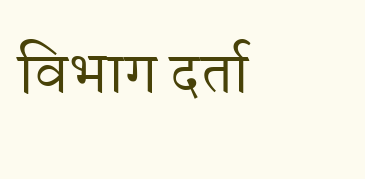विभाग दर्ता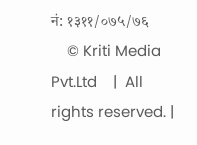नं: १३११/०७५/७६
    © Kriti Media Pvt.Ltd    |  All rights reserved. |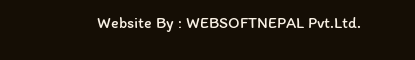Website By : WEBSOFTNEPAL Pvt.Ltd.